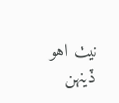نيٺ اهو ڏينهن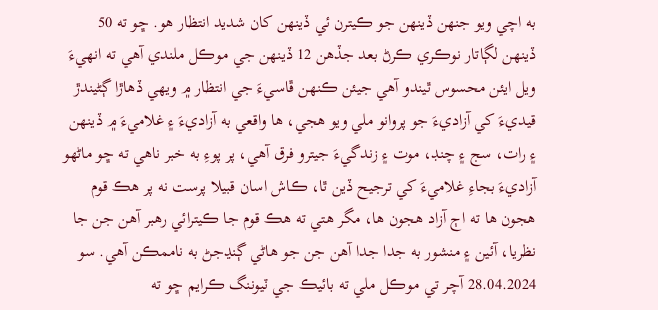به اچي ويو جنهن ڏينهن جو ڪيترن ئي ڏينهن کان شديد انتظار هو. ڇو ته 50 ڏينهن لڳاتار نوڪري ڪرڻ بعد جڏهن 12 ڏينهن جي موڪل ملندي آهي ته انهيءَ ويل ايئن محسوس ٿيندو آهي جيئن ڪنهن ڦاسيءَ جي انتظار ۾ ويهي ڏهاڙا ڳڻيندڙ قيديءَ کي آزاديءَ جو پروانو ملي ويو هجي، ها واقعي به آزاديءَ ۽ غلاميءَ ۾ ڏينهن ۽ رات، سج ۽ چنڊ، موت ۽ زندگيءَ جيترو فرق آهي، پر پوءِ به خبر ناهي ته ڇو ماڻهو آزاديءَ بجاءِ غلاميءَ کي ترجيح ڏين ٿا، ڪاش اسان قبيلا پرست نه پر هڪ قوم هجون ها ته اڄ آزاد هجون ها، مگر هتي ته هڪ قوم جا ڪيترائي رهبر آهن جن جا نظريا، آئين ۽ منشور به جدا جدا آهن جن جو هاڻي ڳنڍجڻ به ناممڪن آهي. سو 28.04.2024 آچر تي موڪل ملي ته بائيڪ جي ٽيوننگ ڪرايم ڇو ته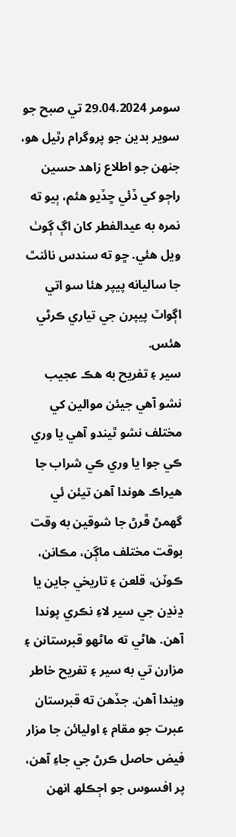سومر 29.04.2024 تي صبح جو سوير بدين جو پروگرام رٿيل هو، جنهن جو اطلاع زاهد حسين راڄو کي ڏئي ڇڏيو هئم، ٻيو ته نمره به عيدالفطر کان اڳ ڳوٺ ويل هئي. ڇو ته سندس نائنٿ جا ساليانه پيپر هئا سو اتي اڳواٽ پيپرن جي تياري ڪرڻي هئس.
سير ۽ تفريح به هڪ عجيب نشو آهي جيئن موالين کي مختلف نشو ٿيندو آهي يا وري ڪي جوا يا وري ڪي شراب جا هيراڪ هوندا آهن تيئن ئي گهمڻ ڦرڻ جا شوقين به وقت بوقت مختلف ماڳن، مڪانن، ڪوٽن، قلعن ۽ تاريخي جاين يا ڍنڍن جي سير لاءِ نڪري پوندا آهن. هاڻي ته ماڻهو قبرستانن ۽ مزارن تي به سير ۽ تفريح خاطر ويندا آهن. جڏهن ته قبرستان عبرت جو مقام ۽ اوليائن جا مزار فيض حاصل ڪرڻ جي جاءِ آهن، پر افسوس جو اڄڪلھ انهن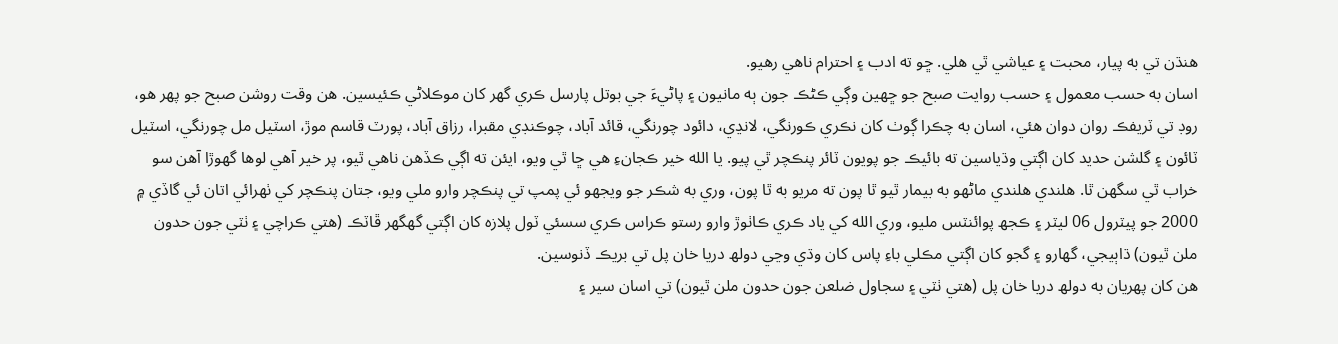هنڌن تي به پيار، محبت ۽ عياشي ٿي هلي. ڇو ته ادب ۽ احترام ناهي رهيو.
اسان به حسب معمول ۽ حسب روايت صبح جو ڇهين وڳي ڪڻڪ جون ٻه مانيون ۽ پاڻيءَ جي بوتل پارسل ڪري گهر کان موڪلاڻي ڪئيسين. هن وقت روشن صبح جو پهر هو، روڊ تي ٽريفڪ روان دوان هئي، اسان به چڪرا ڳوٺ کان نڪري ڪورنگي، لانڍي، دائود چورنگي، قائد آباد، چوڪنڊي مقبرا، رزاق آباد، پورٽ قاسم موڙ، اسٽيل مل چورنگي، اسٽيل ٽائون ۽ گلشن حديد کان اڳتي وڌياسين ته بائيڪ جو پويون ٽائر پنڪچر ٿي پيو. يا الله خير ڪجانءِ هي ڇا ٿي ويو، ايئن ته اڳي ڪڏهن ناهي ٿيو، پر خير آهي لوها گهوڙا آهن سو خراب ٿي سگهن ٿا. هلندي هلندي ماڻهو به بيمار ٿيو ٿا پون ته مريو به ٿا پون، وري به شڪر جو ويجهو ئي پمپ تي پنڪچر وارو ملي ويو، جتان پنڪچر کي ٺهرائي اتان ئي گاڏي ۾ 2000 جو پيٽرول 06 ليٽر ۽ ڪجھ پوائنٽس مليو، وري الله کي ياد ڪري ڪاٺوڙ وارو رستو ڪراس ڪري سسئي ٽول پلازه کان اڳتي گهگهر ڦاٽڪ (هتي ڪراچي ۽ ٺٽي جون حدون ملن ٿيون) ڌاٻيجي، گهارو ۽ گجو کان اڳتي مڪلي باءِ پاس کان وڌي وڃي دولھ دريا خان پل تي بريڪ ڏنوسين.
هن کان پهريان به دولھ دريا خان پل (هتي ٺٽي ۽ سجاول ضلعن جون حدون ملن ٿيون) تي اسان سير ۽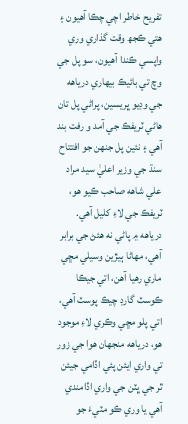تفريح خاطر اچي چڪا آهيون ۽ هتي ڪجھ وقت گذاري وري واپسي ڪندا آهيون، سو پل جي وچ تي بائيڪ بيهاري درياهه جي وڊيو ڀريسين، پراڻي پل تان هاڻي ٽريفڪ جي آمد و رفت بند آهي ۽ نئين پل جنهن جو افتتاح سنڌ جي وزير اعليٰ سيد مراد علي شاهه صاحب ڪيو هو، ٽريفڪ جي لاءِ کليل آهي. درياهه ۾ پاڻي نه هئڻ جي برابر آهي، مهاڻا ٻيڙين وسيلي مڇي ماري رهيا آهن، اتي جيڪا ڪوسٽ گارڊ چيڪ پوسٽ آهي، اتي پلو مڇي وڪري لاءِ موجود هو، درياهه منجهان هوا جي زور تي واري ايئن پئي اڏامي جيئن ٿر جي ڀٽن جي واري اڏامندي آهي يا وري ڪو مٽيءَ جو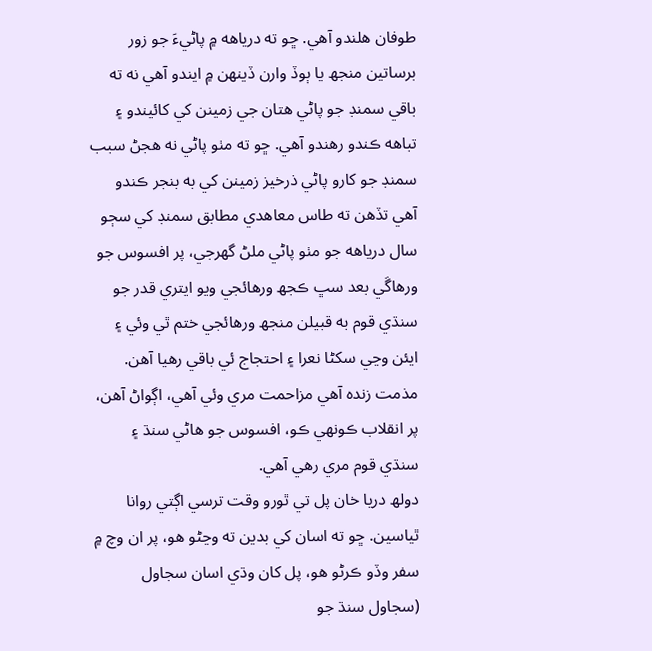طوفان هلندو آهي. ڇو ته درياهه ۾ پاڻيءَ جو زور برساتين منجھ يا ٻوڏ وارن ڏينهن ۾ ايندو آهي نه ته باقي سمنڊ جو پاڻي هتان جي زمينن کي کائيندو ۽ تباهه ڪندو رهندو آهي. ڇو ته مٺو پاڻي نه هجڻ سبب سمنڊ جو کارو پاڻي ذرخيز زمينن کي به بنجر ڪندو آهي تڏهن ته طاس معاهدي مطابق سمنڊ کي سڄو سال درياهه جو مٺو پاڻي ملڻ گهرجي، پر افسوس جو ورهاڱي بعد سڀ ڪجھ ورهائجي ويو ايتري قدر جو سنڌي قوم به قبيلن منجھ ورهائجي ختم ٿي وئي ۽ ايئن وڃي سکڻا نعرا ۽ احتجاج ئي باقي رهيا آهن. مذمت زنده آهي مزاحمت مري وئي آهي، اڳواڻ آهن، پر انقلاب ڪونهي ڪو، افسوس جو هاڻي سنڌ ۽ سنڌي قوم مري رهي آهي.
دولھ دريا خان پل تي ٿورو وقت ترسي اڳتي روانا ٿياسين. ڇو ته اسان کي بدين ته وڃڻو هو، پر ان وچ ۾ سفر وڏو ڪرڻو هو، پل کان وڌي اسان سجاول (سجاول سنڌ جو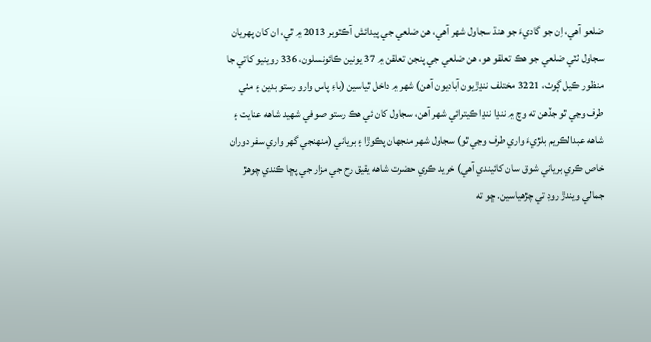ضلعو آهي، اِن جو گاديءَ جو هنڌ سجاول شهر آهي، هن ضلعي جي پيدائش آڪٽوبر 2013 ۾ ٿي، ان کان پهريان سجاول ٺٽي ضلعي جو هڪ تعلقو هو، ھن ضلعي جي پنجن تعلقن ۾ 37 يونين ڪائونسلون، 336 روينيو کاتي جا منظور ڪيل ڳوٺ، 3221 مختلف ننڍڙيون آباديون آهن) شهر ۾ داخل ٿياسين (باءِ پاس وارو رستو بدين ۽ مٺي طرف وڃي ٿو جڏهن ته وچ ۾ ننڍا ننڍا ڪيترائي شهر آهن، سجاول کان ئي هڪ رستو صوفي شهيد شاهه عنايت ۽ شاهه عبدالڪريم بلڙيءَ واري طرف وڃي ٿو) سجاول شهر منجهان پڪوڙا ۽ برياني (منهنجي گهر واري سفر دوران خاص ڪري برياني شوق سان کائيندي آهي) خريد ڪري حضرت شاهه يقيق رح جي مزار جي پڇا ڪندي چوهڙ جمالي ويندڙ روڊ تي چڙهياسين. ڇو ته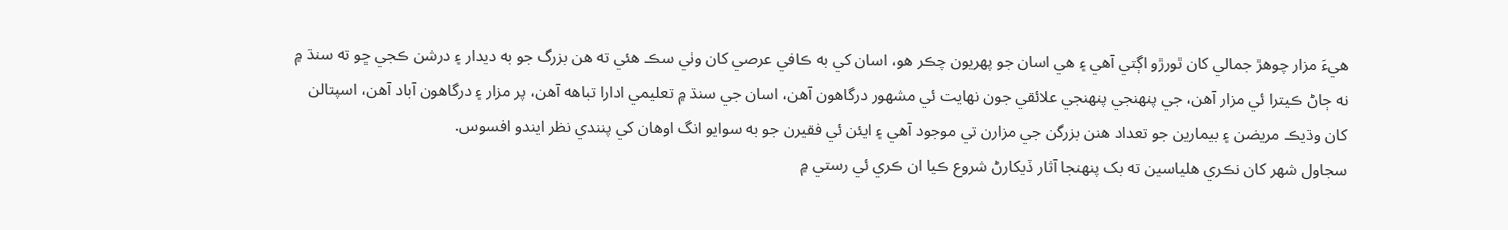هيءَ مزار چوهڙ جمالي کان ٿورڙو اڳتي آهي ۽ هي اسان جو پهريون چڪر هو، اسان کي به ڪافي عرصي کان وٺي سڪ هئي ته هن بزرگ جو به ديدار ۽ درشن ڪجي ڇو ته سنڌ ۾ نه ڄاڻ ڪيترا ئي مزار آهن، جي پنهنجي پنهنجي علائقي جون نهايت ئي مشهور درگاهون آهن، اسان جي سنڌ ۾ تعليمي ادارا تباهه آهن، پر مزار ۽ درگاهون آباد آهن، اسپتالن کان وڌيڪ مريضن ۽ بيمارين جو تعداد هنن بزرگن جي مزارن تي موجود آهي ۽ ايئن ئي فقيرن جو به سوايو انگ اوهان کي پنندي نظر ايندو افسوس.
سجاول شهر کان نڪري هلياسين ته بک پنهنجا آثار ڏيکارڻ شروع ڪيا ان ڪري ئي رستي ۾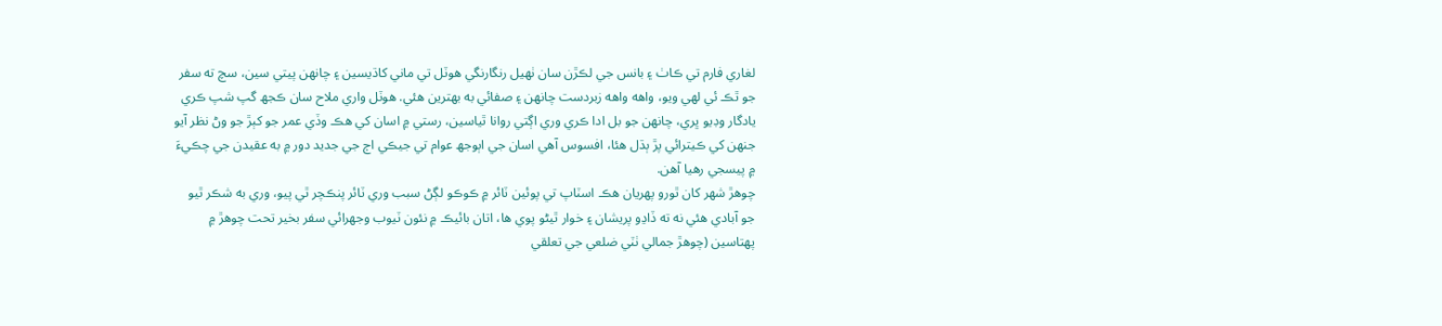لغاري فارم تي ڪاٺ ۽ بانس جي لڪڙن سان ٺهيل رنگارنگي هوٽل تي ماني کاڌيسين ۽ چانهن پيتي سين، سچ ته سفر جو ٿڪ ئي لهي ويو، واهه واهه زبردست چانهن ۽ صفائي به بهترين هئي. هوٽل واري ملاح سان ڪجھ گپ شپ ڪري يادگار وڊيو ڀري، چانهن جو بل ادا ڪري وري اڳتي روانا ٿياسين، رستي ۾ اسان کي هڪ وڏي عمر جو کٻڙ جو وڻ نظر آيو جنهن کي ڪيترائي پڙ ٻڌل هئا، افسوس آهي اسان جي اٻوجھ عوام تي جيڪي اڄ جي جديد دور ۾ به عقيدن جي چڪيءَ ۾ پيسجي رهيا آهن.
چوهڙ شهر کان ٿورو پهريان هڪ اسٽاپ تي پوئين ٽائر ۾ ڪوڪو لڳڻ سبب وري ٽائر پنڪچر ٿي پيو، وري به شڪر ٿيو جو آبادي هئي نه ته ڏاڍو پريشان ۽ خوار ٿيڻو پوي ها، اتان بائيڪ ۾ نئون ٽيوب وجهرائي سفر بخير تحت چوهڙ ۾ پهتاسين (چوهڙ جمالي ٺٽي ضلعي جي تعلقي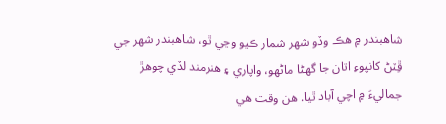شاهبندر ۾ هڪ وڏو شهر شمار ڪيو وڃي ٿو، شاهبندر شهر جي ڦِٽڻ کانپوءِ اتان جا گهڻا ماڻهو، واپاري ۽ هنرمند لڏي چوهڙ جماليءَ ۾ اچي آباد ٿيا. هن وقت هي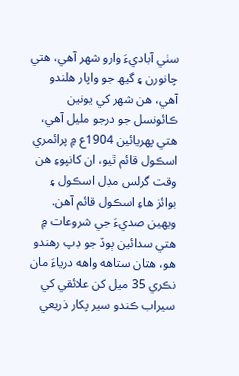سٺي آباديءَ وارو شهر آهي، هتي چانورن ۽ گيھ جو واپار هلندو آهي، هن شهر کي يونين ڪائونسل جو درجو مليل آهي، هتي پهريائين 1904ع ۾ پرائمري اسڪول قائم ٿيو، ان کانپوءِ هن وقت گرلس مڊل اسڪول ۽ بوائز هاءِ اسڪول قائم آهن. ويهين صديءَ جي شروعات ۾ هتي سدائين ٻوڏ جو ڊپ رهندو هو، هتان ستاهه واهه درياءَ مان نڪري 35 ميل کن علائقي کي سيراب ڪندو سير پکار ذريعي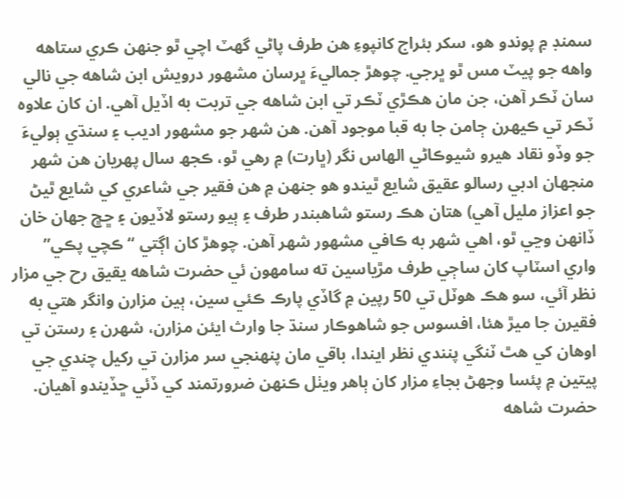سمنڊ ۾ پوندو هو، سکر بئراج کانپوءِ هن طرف پاڻي گهٽ اچي ٿو جنهن ڪري ستاهه واهه جو پيٽ مس ٿو ڀرجي. چوهڙ جماليءَ ڀرسان مشهور درويش ابن شاهه جي نالي سان ٽڪر آهن، جن مان هڪڙي ٽڪر تي ابن شاهه جي تربت به اڏيل آهي. ان کان علاوه ٽڪر تي ڪيهرن ڄامن جا به قبا موجود آهن. هن شهر جو مشهور اديب ۽ سنڌي ٻوليءَ جو وڏو نقاد هيرو شيوڪاڻي الهاس نگر (ڀارت) ۾ رهي ٿو، ڪجھ سال پهريان هن شهر منجهان ادبي رسالو عقيق شايع ٿيندو هو جنهن ۾ هن فقير جي شاعري کي شايع ٿيڻ جو اعزاز مليل آهي) هتان هڪ رستو شاهبندر طرف ۽ ٻيو رستو لاڏيون ۽ ڇڇ جهان خان ڏانهن وڃي ٿو، اهي شهر به ڪافي مشهور شهر آهن. چوهڙ کان اڳتي “ڪچي پڪي” واري اسٽاپ کان ساڄي طرف مڙياسين ته سامهون ئي حضرت شاهه يقيق رح جي مزار نظر آئي، سو هڪ هوٽل تي 50 رپين ۾ گاڏي پارڪ ڪئي سين، ٻين مزارن وانگر هتي به فقيرن جا ميڙ هئا، افسوس جو شاهوڪار سنڌ جا وارث ايئن مزارن، شهرن ۽ رستن تي اوهان کي هٿ ٽنگي پنندي نظر ايندا، باقي مان پنهنجي سر مزارن تي رکيل چندي جي پيتين ۾ پئسا وجهڻ بجاءِ مزار کان ٻاهر ويٺل ڪنهن ضرورتمند کي ڏئي ڇڏيندو آهيان.
حضرت شاهه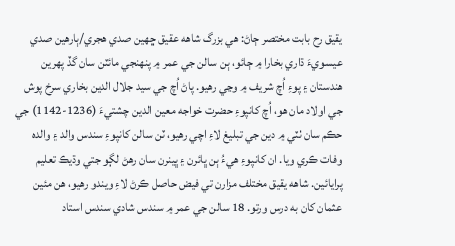يقيق رح بابت مختصر ڄاڻ: هي بزرگ شاهه عقيق ڇهين صدي هجري/ٻارهين صدي عيسويءَ ڌاري بخارا ۾ ڄائو، ٻن سالن جي عمر ۾ پنهنجي مائٽن سان گڏ پهرين هندستان ۽ پوءِ اُچ شريف ۾ وڃي رهيو. پاڻ اُچ جي سيد جلال الدين بخاري سرخ پوش جي اولاد مان هو، اُچ کانپوءِ حضرت خواجه معين الدين چشتيءَ (1236-1142) جي حڪم سان ٺٽي ۾ دين جي تبليغ لاءِ اچي رهيو، ٽن سالن کانپوءِ سندس والد ۽ والده وفات ڪري ويا. ان کانپوءِ هيءُ ٻن ڀائرن ۽ ڀينرن سان رهڻ لڳو جتي وڌيڪ تعليم پرايائين. شاهه يقيق مختلف مزارن تي فيض حاصل ڪرڻ لاءِ ويندو رهيو، هن مئين عثمان کان به درس ورتو. 18 سالن جي عمر ۾ سندس شادي سندس استاد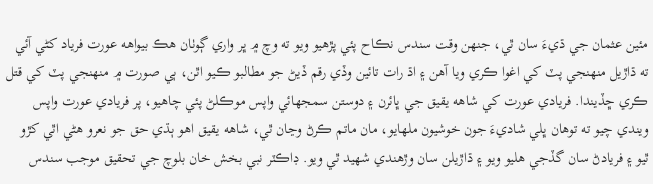مئين عثمان جي ڌيءَ سان ٿي، جنهن وقت سندس نڪاح پئي پڙهيو ويو ته وچ ۾ ڀر واري ڳوٺان هڪ بيواهه عورت فرياد کڻي آئي ته ڌاڙيل منهنجي پٽ کي اغوا ڪري ويا آهن ۽ اڌ رات تائين وڏي رقم ڏيڻ جو مطالبو ڪيو اٿن، ٻي صورت ۾ منهنجي پٽ کي قتل ڪري ڇڏيندا. فريادي عورت کي شاهه يقيق جي ڀائرن ۽ دوستن سمجهائي واپس موڪلڻ پئي چاهيو، پر فريادي عورت واپس ويندي چيو ته توهان ڀلي شاديءَ جون خوشيون ملهايو، مان ماتم ڪرڻ وڃان ٿي، شاهه يقيق اهو ٻڌي حق جو نعرو هڻي اٿي کڙو ٿيو ۽ فريادڻ سان گڏجي هليو ويو ۽ ڌاڙيلن سان وڙهندي شهيد ٿي ويو. ڊاڪٽر نبي بخش خان بلوچ جي تحقيق موجب سندس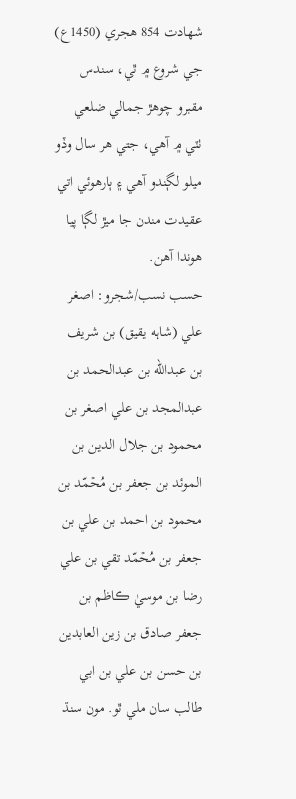شهادت 854 هجري (1450ع) جي شروع ۾ ٿي، سندس مقبرو چوهڙ جمالي ضلعي ٺٽي ۾ آهي، جتي هر سال وڏو ميلو لڳندو آهي ۽ ٻارهوئي اتي عقيدت مندن جا ميڙ لڳا پيا هوندا آهن.
حسب نسب/شجرو: اصغر علي (شاہه يقيق) بن شريف بن عبدالله بن عبدالحمد بن عبدالمجد بن علي اصغر بن محمود بن جلال الدين بن الموئد بن جعفر بن مُحۡمّد بن محمود بن احمد بن علي بن جعفر بن مُحۡمّد تقي بن علي رضا بن موسيٰ ڪاظم بن جعفر صادق بن زين العابدين بن حسن بن علي بن ابي طالب سان ملي ٿو. مون سنڌ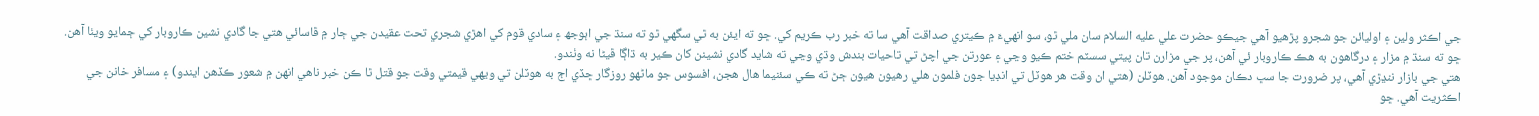جي اڪثر ولين ۽ اوليائن جو شجرو پڙهيو آهي جيڪو حضرت علي عليه السلام سان ملي ٿو، سو انهيءَ ۾ ڪيتري صداقت آهي سا ته خبر رب ڪريم کي. ڇو ته ايئن به ٿي سگهي ٿو ته سنڌ جي اٻوجھ ۽ سادي قوم کي اهڙي شجري تحت عقيدن جي ڄار ۾ ڦاسائي هتي جا گادي نشين ڪاروبار کي ڄمايو ويٺا آهن. ڇو ته سنڌ ۾ مزار ۽ درگاهون به هڪ ڪاروبار ئي آهن، پر جي مزارن تان پيتي سسٽم ختم ڪيو وڃي ۽ عورتن جي اچڻ تي تاحيات بندش وڌي وڃي ته شايد گادي نشينن کان ڪير به ڌاڳا ڦيڻا نه وٺندو.
هتي جي بازار ننڍڙي آهي، پر ضرورت جا سڀ دڪان موجود آهن. هوٽلن (هتي ان وقت هر هوٽل تي انڊيا جون فلمون هلي رهيون هيون ڄڻ ته ڪي سئنيما هال هجن، افسوس جو ماڻهو روزگار ڇڏي اڄ به هوٽلن تي ويهي قيمتي وقت جو قتل ٿا ڪن خبر ناهي انهن ۾ شعور ڪڏهن ايندو) ۽ مسافر خانن جي اڪثريت آهي. ڇو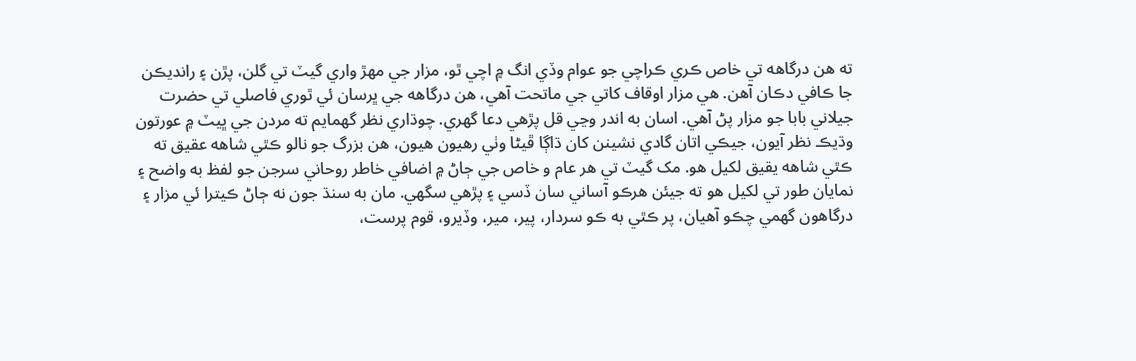ته هن درگاهه تي خاص ڪري ڪراچي جو عوام وڏي انگ ۾ اچي ٿو، مزار جي مهڙ واري گيٽ تي گلن، پڙن ۽ رانديڪن جا ڪافي دڪان آهن. هي مزار اوقاف کاتي جي ماتحت آهي، هن درگاهه جي ڀرسان ئي ٿوري فاصلي تي حضرت جيلاني بابا جو مزار پڻ آهي. اسان به اندر وڃي قل پڙهي دعا گهري. چوڌاري نظر گهمايم ته مردن جي ڀيٽ ۾ عورتون وڌيڪ نظر آيون، جيڪي اتان گادي نشينن کان ڌاڳا ڦيڻا وٺي رهيون هيون، هن بزرگ جو نالو ڪٿي شاهه عقيق ته ڪٿي شاهه يقيق لکيل هو. مک گيٽ تي هر عام و خاص جي ڄاڻ ۾ اضافي خاطر روحاني سرجن جو لفظ به واضح ۽ نمايان طور تي لکيل هو ته جيئن هرڪو آساني سان ڏسي ۽ پڙهي سگهي. مان به سنڌ جون نه ڄاڻ ڪيترا ئي مزار ۽ درگاهون گهمي چڪو آهيان، پر ڪٿي به ڪو سردار، پير، مير، وڏيرو، قوم پرست،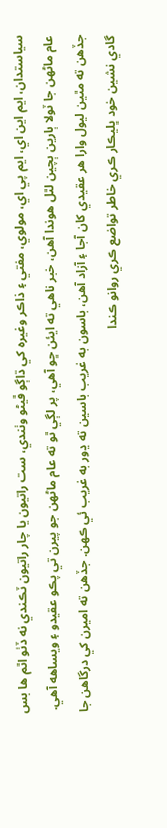سياستدان، ايم اين اي، ايم پي اي، مولوي، مفتي ۽ ذاڪر وغيره کي ڌاڳو ڦيڻو وٺندي، ست راتيون يا چار راتيون ٽڪندي نه ڏٺو اٿم ها بس عام ماڻهن جا ٽولا ٻارين ٻچين لٿل هوندا آهن، خبر ناهي ته ايئن ڇو آهي، پر لڳي ٿو ته عام ماڻهن جو پيرن تي پڪو عقيدو ۽ ويساهه آهي. جڏهن ته مٿين ليول وارا هر عقيدي کان آجا ۽ آزاد آهن، باسون به غريب باسين ته ڍور به غريب ئي ڪهن. جڏهن ته اميرن کي درگاهن جا گادي نشين خود ڀليڪار ڪري خاطر تواضع ڪري روانو ڪندا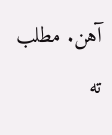آهن. مطلب ته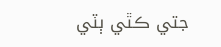جتي ڪٿي ٻٽي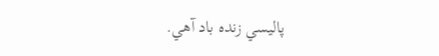پاليسي زنده باد آهي.